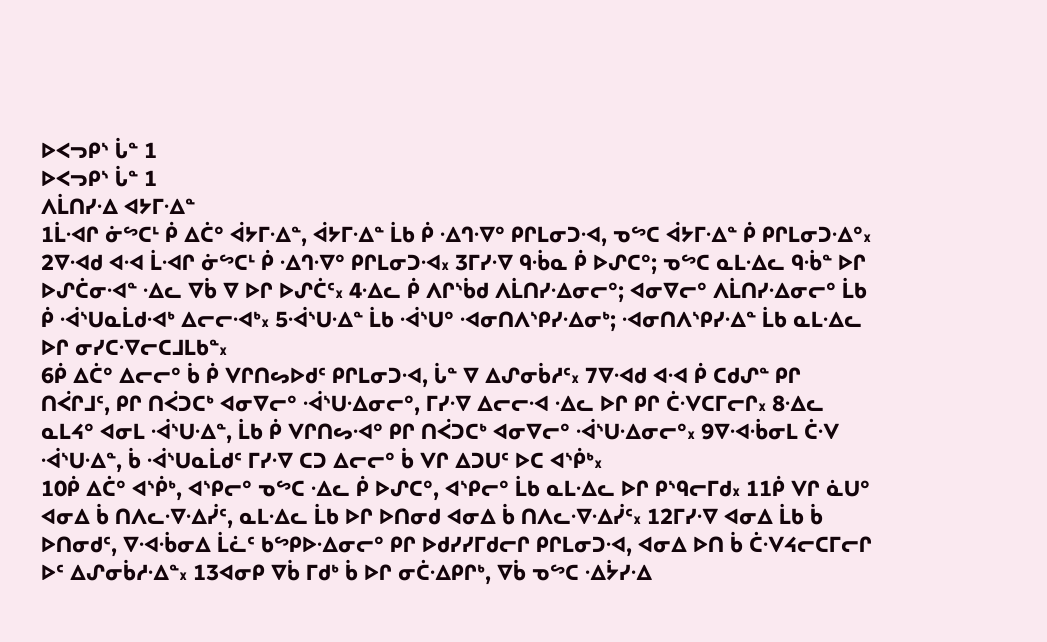ᐅᐸᓓᑭᔅ ᒑᓐ 1
ᐅᐸᓓᑭᔅ ᒑᓐ 1
ᐱᒫᑎᓯᐎ ᐊᔭᒥᐎᓐ
1ᒫᐗᒋ ᓃᔥᑕᒻ ᑮ ᐃᑖᐤ ᐋᔭᒥᐎᓐ, ᐋᔭᒥᐎᓐ ᒫᑲ ᑮ ᐎᒉᐌᐤ ᑭᒋᒪᓂᑐᐗ, ᓀᔥᑕ ᐋᔭᒥᐎᓐ ᑮ ᑭᒋᒪᓂᑐᐎᐤ᙮ 2ᐁᐗᑯ ᐊᐗ ᒫᐗᒋ ᓃᔥᑕᒻ ᑮ ᐎᒉᐌᐤ ᑭᒋᒪᓂᑐᐗ᙮ 3ᒥᓯᐌ ᑫᒀᓇ ᑮ ᐅᔑᑕᐤ; ᓀᔥᑕ ᓇᒪᐎᓚ ᑫᒀᓐ ᐅᒋ ᐅᔑᑖᓂᐗᓐ ᐎᓚ ᐁᑳ ᐁ ᐅᒋ ᐅᔑᑖᑦ᙮ 4ᐎᓚ ᑮ ᐱᒋᔅᑳᑯ ᐱᒫᑎᓯᐎᓂᓕᐤ; ᐊᓂᐁᓕᐤ ᐱᒫᑎᓯᐎᓂᓕᐤ ᒫᑲ ᑮ ᐙᔅᑌᓇᒫᑯᐗᒃ ᐃᓕᓕᐗᒃ᙮ 5ᐙᔅᑌᐎᓐ ᒫᑲ ᐙᔅᑌᐤ ᐗᓂᑎᐱᔅᑭᓯᐎᓂᒃ; ᐗᓂᑎᐱᔅᑭᓯᐎᓐ ᒫᑲ ᓇᒪᐎᓚ ᐅᒋ ᓂᓯᑕᐌᓕᑕᒧᒪᑲᓐ᙮
6ᑮ ᐃᑖᐤ ᐃᓕᓕᐤ ᑳ ᑮ ᐯᒋᑎᔕᐅᑯᑦ ᑭᒋᒪᓂᑐᐗ, ᒑᓐ ᐁ ᐃᔑᓂᑳᓱᑦ᙮ 7ᐁᐗᑯ ᐊᐗ ᑮ ᑕᑯᔑᓐ ᑭᒋ ᑎᐹᒋᒧᑦ, ᑭᒋ ᑎᐹᑐᑕᒃ ᐊᓂᐁᓕᐤ ᐙᔅᑌᐎᓂᓕᐤ, ᒥᓯᐌ ᐃᓕᓕᐗ ᐎᓚ ᐅᒋ ᑭᒋ ᑖᐺᑕᒥᓕᒋ᙮ 8ᐎᓚ ᓇᒪᔦᐤ ᐊᓂᒪ ᐙᔅᑌᐎᓐ, ᒫᑲ ᑮ ᐯᒋᑎᔕᐗᐤ ᑭᒋ ᑎᐹᑐᑕᒃ ᐊᓂᐁᓕᐤ ᐙᔅᑌᐎᓂᓕᐤ᙮ 9ᐁᐗᒀᓂᒪ ᑖᐺ ᐙᔅᑌᐎᓐ, ᑳ ᐙᔅᑌᓇᒫᑯᑦ ᒥᓯᐌ ᑕᑐ ᐃᓕᓕᐤ ᑳ ᐯᒋ ᐃᑐᑌᑦ ᐅᑕ ᐊᔅᑮᒃ᙮
10ᑮ ᐃᑖᐤ ᐊᔅᑮᒃ, ᐊᔅᑭᓕᐤ ᓀᔥᑕ ᐎᓚ ᑮ ᐅᔑᑕᐤ, ᐊᔅᑭᓕᐤ ᒫᑲ ᓇᒪᐎᓚ ᐅᒋ ᑭᔅᑫᓕᒥᑯ᙮ 11ᑮ ᐯᒋ ᓈᑌᐤ ᐊᓂᐃ ᑳ ᑎᐱᓚᐌᐎᓰᑦ, ᓇᒪᐎᓚ ᒫᑲ ᐅᒋ ᐅᑎᓂᑯ ᐊᓂᐃ ᑳ ᑎᐱᓚᐌᐎᓰᑦ᙮ 12ᒥᓯᐌ ᐊᓂᐃ ᒫᑲ ᑳ ᐅᑎᓂᑯᑦ, ᐁᐗᒀᓂᐃ ᒫᓛᑦ ᑲᔥᑭᐅᐎᓂᓕᐤ ᑭᒋ ᐅᑯᓯᓯᒥᑯᓕᒋ ᑭᒋᒪᓂᑐᐗ, ᐊᓂᐃ ᐅᑎ ᑳ ᑖᐺᔦᓕᑕᒥᓕᒋ ᐅᑦ ᐃᔑᓂᑳᓱᐎᓐ᙮ 13ᐊᓂᑭ ᐁᑳ ᒥᑯᒃ ᑳ ᐅᒋ ᓂᑖᐎᑭᒋᒃ, ᐁᑳ ᓀᔥᑕ ᐎᔮᓯᐎ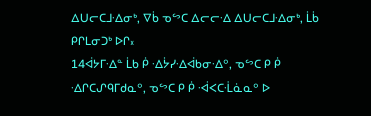ᐃᑌᓕᑕᒧᐎᓂᒃ, ᐁᑳ ᓀᔥᑕ ᐃᓕᓕᐎ ᐃᑌᓕᑕᒧᐎᓂᒃ, ᒫᑳ ᑭᒋᒪᓂᑐᒃ ᐅᒋ᙮
14ᐋᔭᒥᐎᓐ ᒫᑲ ᑮ ᐎᔮᓯᐎᐋᑲᓂᐎᐤ, ᓀᔥᑕ ᑭ ᑮ ᐎᒋᑕᔑᑫᒥᑯᓇᐤ, ᓀᔥᑕ ᑭ ᑮ ᐙᐸᑕᒸᓈᓇᐤ ᐅ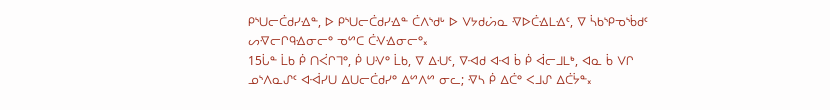ᑭᔅᑌᓕᑖᑯᓯᐎᓐ, ᐅ ᑭᔅᑌᓕᑖᑯᓯᐎᓐ ᑖᐱᔅᑯᒡ ᐅ ᐯᔭᑯᔖᓇ ᐌᐅᑖᐎᒪᐎᑦ, ᐁ ᓵᑲᔅᑭᓀᔅᑳᑯᑦ ᔕᐌᓕᒋᑫᐎᓂᓕᐤ ᓀᔥᑕ ᑖᐺᐎᓂᓕᐤ᙮
15ᒑᓐ ᒫᑲ ᑮ ᑎᐹᒋᒣᐤ, ᑮ ᑌᐺᐤ ᒫᑲ, ᐁ ᐃᑗᑦ, ᐁᐗᑯ ᐊᐗ ᑳ ᑮ ᐋᓕᒧᒪᒃ, ᐊᓇ ᑳ ᐯᒋ ᓄᔅᐱᓇᔑᑦ ᐊᐙᓯᑌ ᐃᑌᓕᑖᑯᓯᐤ ᐃᔥᐱᔥ ᓂᓚ; ᐌᓴ ᑮ ᐃᑖᐤ ᐸᒧᔑ ᐃᑖᔮᓐ᙮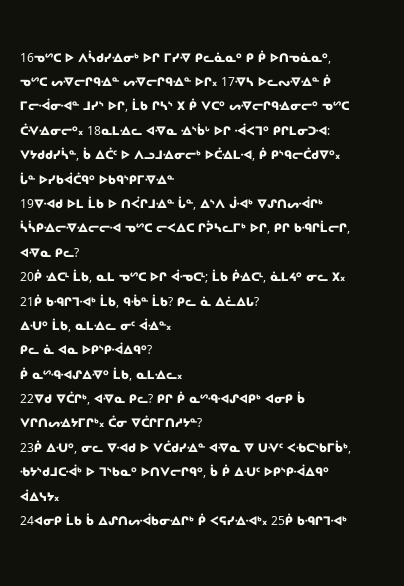16ᓀᔥᑕ ᐅ ᐱᓵᑯᓯᐎᓂᒃ ᐅᒋ ᒥᓯᐌ ᑭᓚᓈᓇᐤ ᑭ ᑮ ᐅᑎᓀᓈᓇᐤ, ᓀᔥᑕ ᔕᐌᓕᒋᑫᐎᓐ ᔕᐌᓕᒋᑫᐎᓐ ᐅᒋ᙮ 17ᐌᓴ ᐅᓚᔓᐌᐎᓐ ᑮ ᒥᓕᐙᓂᐗᓐ ᒧᓯᔅ ᐅᒋ, ᒫᑲ ᒋᓴᔅ ᙭ ᑮ ᐯᑕᐤ ᔕᐌᓕᒋᑫᐎᓂᓕᐤ ᓀᔥᑕ ᑖᐺᐎᓂᓕᐤ᙮ 18ᓇᒪᐎᓚ ᐊᐌᓇ ᐎᔅᑳᒡ ᐅᒋ ᐙᐸᒣᐤ ᑭᒋᒪᓂᑐᐗ: ᐯᔭᑯᑯᓯᓵᓐ, ᑳ ᐃᑖᑦ ᐅ ᐱᓗᒧᐎᓂᓕᒃ ᐅᑖᐎᒪᐗ, ᑮ ᑭᔅᑫᓕᑖᑯᐁᐤ᙮
ᒑᓐ ᐅᓯᑲᐋᑖᑫᐤ ᐅᑲᑫᔅᑭᒥᐌᐎᓐ
19ᐁᐗᑯ ᐅᒪ ᒫᑲ ᐅ ᑎᐹᒋᒧᐎᓐ ᒑᓐ, ᐃᔅᐱ ᒎᐗᒃ ᐁᔑᑎᔕᐙᒋᒃ ᓵᓵᑭᐎᓕᐌᐎᓕᓕᐗ ᓀᔥᑕ ᓕᐸᐃᑕ ᒋᕉᓴᓚᒥᒃ ᐅᒋ, ᑭᒋ ᑲᑴᒋᒫᓕᒋ, ᐊᐌᓇ ᑭᓚ?
20ᑮ ᐎᑕᒻ ᒫᑲ, ᓇᒪ ᓀᔥᑕ ᐅᒋ ᐋᓉᑕᒻ; ᒫᑲ ᑮᐎᑕᒻ, ᓈᒪᔦᐤ ᓂᓚ ᙭᙮
21ᑮ ᑲᑴᒋᒣᐗᒃ ᒫᑲ, ᑫᒀᓐ ᒫᑲ? ᑭᓚ ᓈ ᐃᓛᐃᒐ?
ᐃᑗᐤ ᒫᑲ, ᓇᒪᐎᓚ ᓂᑦ ᐋᐎᓐ᙮
ᑭᓚ ᓈ ᐊᓇ ᐅᑭᔅᑭᐙᐃᑫᐤ?
ᑮ ᓇᔥᑴᐗᔑᐃᐌᐤ ᒫᑲ, ᓇᒪᐎᓚ᙮
22ᐁᑯ ᐁᑖᒋᒃ, ᐊᐌᓇ ᑭᓚ? ᑭᒋ ᑮ ᓇᔥᑴᐗᔑᐊᑭᒃ ᐊᓂᑭ ᑳ ᐯᒋᑎᔕᐎᔭᒥᒋᒃ᙮ ᑖᓂ ᐁᑖᒋᒥᑎᓱᔭᓐ?
23ᑮ ᐃᑗᐤ, ᓂᓚ ᐁᐗᑯ ᐅ ᐯᑖᑯᓯᐎᓐ ᐊᐌᓇ ᐁ ᑌᐺᑦ ᐸᑾᑕᔅᑲᒥᑳᒃ, ᑾᔭᔅᑯᒧᑕᐙᒃ ᐅ ᒣᔅᑲᓇᐤ ᐅᑎᐯᓕᒋᑫᐤ, ᑳ ᑮ ᐃᑗᑦ ᐅᑭᔅᑭᐙᐃᑫᐤ ᐋᐃᓭᔭ᙮
24ᐊᓂᑭ ᒫᑲ ᑳ ᐃᔑᑎᔕᐙᑲᓂᐎᒋᒃ ᑮ ᐸᕋᓯᐎᐗᒃ᙮ 25ᑮ ᑲᑴᒋᒣᐗᒃ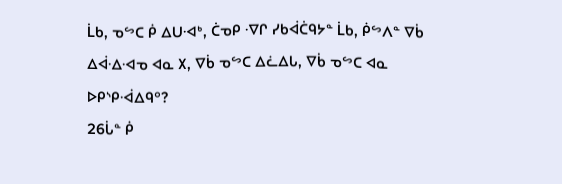ᒫᑲ, ᓀᔥᑕ ᑮ ᐃᑌᐗᒃ, ᑖᓀᑭ ᐌᒋ ᓯᑲᐋᑖᑫᔭᓐ ᒫᑲ, ᑮᔥᐱᓐ ᐁᑳ ᐃᐋᐎᐗᓀ ᐊᓇ ᙭, ᐁᑳ ᓀᔥᑕ ᐃᓛᐃᒐ, ᐁᑳ ᓀᔥᑕ ᐊᓇ ᐅᑭᔅᑭᐙᐃᑫᐤ?
26ᒑᓐ ᑮ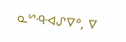ᓇᔥᑴᐗᔑᐁᐤ, ᐁ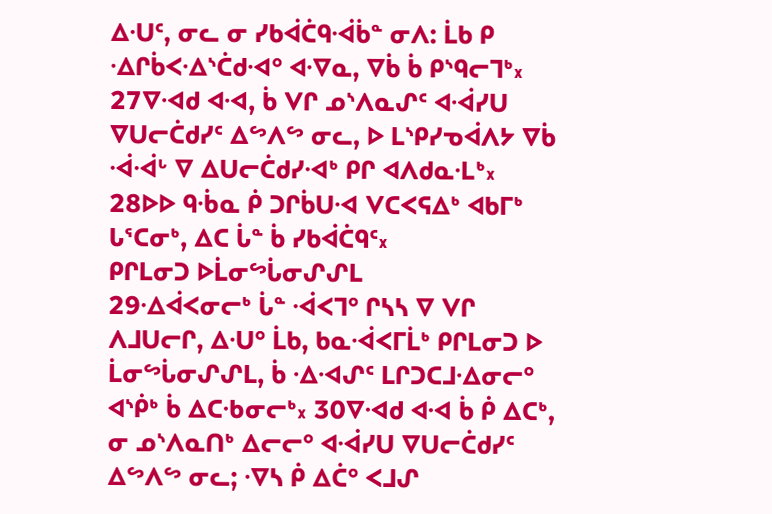ᐃᑗᑦ, ᓂᓚ ᓂ ᓯᑲᐋᑖᑫᐙᑳᓐ ᓂᐱ: ᒫᑲ ᑭ ᐎᒋᑳᐸᐎᔅᑖᑯᐗᐤ ᐊᐌᓇ, ᐁᑳ ᑳ ᑭᔅᑫᓕᒣᒃ᙮ 27ᐁᐗᑯ ᐊᐗ, ᑳ ᐯᒋ ᓄᔅᐱᓇᔑᑦ ᐊᐙᓯᑌ ᐁᑌᓕᑖᑯᓯᑦ ᐃᔥᐱᔥ ᓂᓚ, ᐅ ᒪᔅᑭᓯᓀᐋᐱᔭ ᐁᑳ ᐙᐙᒡ ᐁ ᐃᑌᓕᑖᑯᓯᐗᒃ ᑭᒋ ᐊᐱᑯᓇᒶᒃ᙮
28ᐅᐅ ᑫᒀᓇ ᑮ ᑐᒋᑳᑌᐗ ᐯᑕᐸᕋᐃᒃ ᐊᑲᒥᒃ ᒐᕐᑕᓂᒃ, ᐃᑕ ᒑᓐ ᑳ ᓯᑲᐋᑖᑫᑦ᙮
ᑭᒋᒪᓂᑐ ᐅᒫᓂᔥᒑᓂᔑᔑᒪ
29ᐎᐋᐸᓂᓕᒃ ᒑᓐ ᐙᐸᒣᐤ ᒋᓴᓴ ᐁ ᐯᒋ ᐱᒧᑌᓕᒋ, ᐃᑗᐤ ᒫᑲ, ᑲᓇᐙᐸᒥᒫᒃ ᑭᒋᒪᓂᑐ ᐅ ᒫᓂᔥᒑᓂᔑᔑᒪ, ᑳ ᐎᐗᔑᑦ ᒪᒋᑐᑕᒧᐎᓂᓕᐤ ᐊᔅᑮᒃ ᑳ ᐃᑕᑾᓂᓕᒃ᙮ 30ᐁᐗᑯ ᐊᐗ ᑳ ᑮ ᐃᑕᒃ, ᓂ ᓄᔅᐱᓇᑎᒃ ᐃᓕᓕᐤ ᐊᐙᓯᑌ ᐁᑌᓕᑖᑯᓯᑦ ᐃᔥᐱᔥ ᓂᓚ; ᐌᓴ ᑮ ᐃᑖᐤ ᐸᒧᔑ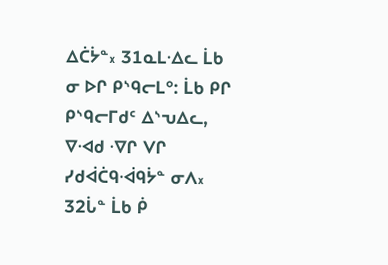ᐃᑖᔮᓐ᙮ 31ᓇᒪᐎᓚ ᒫᑲ ᓂ ᐅᒋ ᑭᔅᑫᓕᒪᐤ: ᒫᑲ ᑭᒋ ᑭᔅᑫᓕᒥᑯᑦ ᐃᔅᕃᐃᓚ, ᐁᐗᑯ ᐌᒋ ᐯᒋ ᓯᑯᐋᑖᑫᐙᑫᔮᓐ ᓂᐱ᙮
32ᒑᓐ ᒫᑲ ᑮ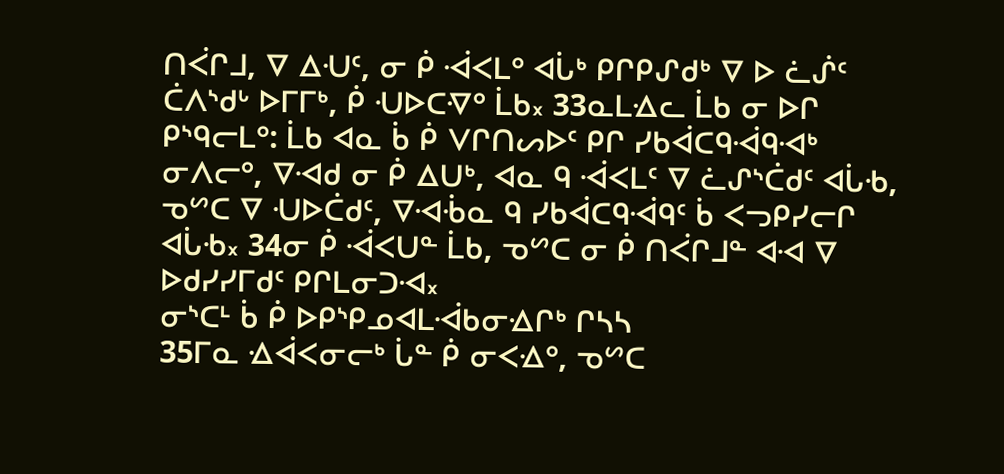ᑎᐹᒋᒧ, ᐁ ᐃᑗᑦ, ᓂ ᑮ ᐙᐸᒪᐤ ᐊᒑᒃ ᑭᒋᑭᔑᑯᒃ ᐁ ᐅ ᓛᔒᑦ ᑖᐱᔅᑯᒡ ᐅᒥᒥᒃ, ᑮ ᑗᐅᑕᐌᐤ ᒫᑲ᙮ 33ᓇᒪᐎᓚ ᒫᑲ ᓂ ᐅᒋ ᑭᔅᑫᓕᒪᐤ: ᒫᑲ ᐊᓇ ᑳ ᑮ ᐯᒋᑎᔕᐅᑦ ᑭᒋ ᓯᑲᐋᑕᑫᐙᑫᐗᒃ ᓂᐱᓕᐤ, ᐁᐗᑯ ᓂ ᑮ ᐃᑌᒃ, ᐊᓇ ᑫ ᐙᐸᒪᑦ ᐁ ᓛᔑᔅᑖᑯᑦ ᐊᒑᑾ, ᓀᔥᑕ ᐁ ᑗᐅᑖᑯᑦ, ᐁᐗᒀᓇ ᑫ ᓯᑲᐋᑕᑫᐙᑫᑦ ᑳ ᐸᓓᑭᓯᓕᒋ ᐊᒑᑾ᙮ 34ᓂ ᑮ ᐙᐸᑌᓐ ᒫᑲ, ᓀᔥᑕ ᓂ ᑮ ᑎᐹᒋᒧᓐ ᐊᐗ ᐁ ᐅᑯᓯᓯᒥᑯᑦ ᑭᒋᒪᓂᑐᐗ᙮
ᓂᔅᑕᒻ ᑳ ᑮ ᐅᑭᔅᑭᓄᐊᒪᐙᑲᓂᐎᒋᒃ ᒋᓴᓴ
35ᒥᓇ ᐎᐋᐸᓂᓕᒃ ᒑᓐ ᑮ ᓂᐸᐎᐤ, ᓀᔥᑕ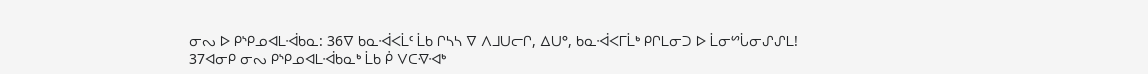ᓂᔓ ᐅ ᑭᔅᑭᓄᐊᒪᐙᑲᓇ: 36ᐁ ᑲᓇᐙᐸᒫᑦ ᒫᑲ ᒋᓴᓴ ᐁ ᐱᒧᑌᓕᒋ, ᐃᑌᐤ, ᑲᓇᐙᐸᒥᒫᒃ ᑭᒋᒪᓂᑐ ᐅ ᒫᓂᔥᒑᓂᔑᔑᒪ!
37ᐊᓂᑭ ᓂᔓ ᑭᔅᑭᓄᐊᒪᐙᑲᓇᒃ ᒫᑲ ᑮ ᐯᑕᐌᐗᒃ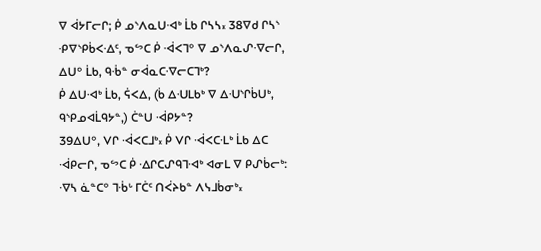ᐁ ᐋᔭᒥᓕᒋ; ᑮ ᓄᔅᐱᓇᑌᐗᒃ ᒫᑲ ᒋᓴᓴ᙮ 38ᐁᑯ ᒋᓴᔅ ᑶᐁᔅᑭᑳᐸᐎᑦ, ᓀᔥᑕ ᑮ ᐙᐸᒣᐤ ᐁ ᓄᔅᐱᓇᔑᐌᓕᒋ, ᐃᑌᐤ ᒫᑲ, ᑫᒀᓐ ᓂᐋᓇᑕᐌᓕᑕᒣᒃ?
ᑮ ᐃᑌᐗᒃ ᒫᑲ, ᕌᐸᐃ, (ᑳ ᐃᑗᒪᑲᒃ ᐁ ᐃᑗᔅᒋᑳᑌᒃ, ᑫᔅᑭᓄᐊᒫᑫᔭᓐ,) ᑖᓐᑌ ᐙᑭᔭᓐ?
39ᐃᑌᐤ, ᐯᒋ ᐙᐸᑕᒧᒃ᙮ ᑮ ᐯᒋ ᐙᐸᑕᒶᒃ ᒫᑲ ᐃᑕ ᐙᑭᓕᒋ, ᓀᔥᑕ ᑮ ᐎᒋᑕᔑᑫᒣᐗᒃ ᐊᓂᒪ ᐁ ᑭᔑᑳᓕᒃ: ᐌᓴ ᓈᓐᑕᐤ ᒣᒀᒡ ᒥᑖᑦ ᑎᐹᔨᑲᓐ ᐱᓭᒧᑳᓂᒃ᙮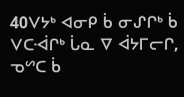40ᐯᔭᒃ ᐊᓂᑭ ᑳ ᓂᔑᒋᒃ ᑳ ᐯᑕᐙᒋᒃ ᒑᓇ ᐁ ᐋᔭᒥᓕᒋ, ᓀᔥᑕ ᑳ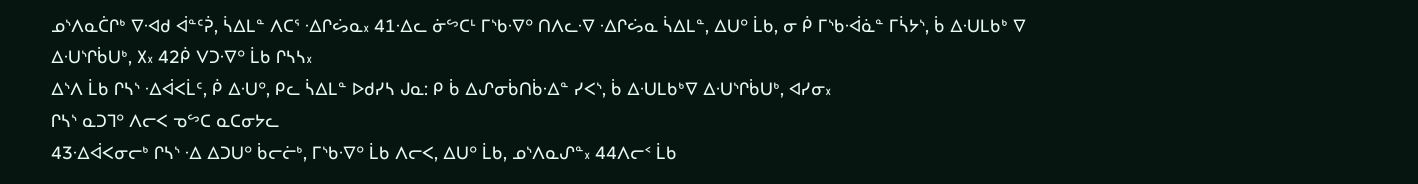ᓄᔅᐱᓇᑖᒋᒃ ᐁᐗᑯ ᐋᓐᑦᕉ, ᓵᐃᒪᓐ ᐱᑕᕐ ᐎᒋᔖᓇ᙮ 41ᐎᓚ ᓃᔥᑕᒻ ᒥᔅᑲᐌᐤ ᑎᐱᓚᐌ ᐎᒋᔖᓇ ᓵᐃᒪᓐ, ᐃᑌᐤ ᒫᑲ, ᓂ ᑮ ᒥᔅᑲᐙᓈᓐ ᒥᓵᔭᔅ, ᑳ ᐃᑗᒪᑲᒃ ᐁ ᐃᑗᔅᒋᑳᑌᒃ, ᙭᙮ 42ᑮ ᐯᑐᐌᐤ ᒫᑲ ᒋᓴᓴ᙮
ᐃᔅᐱ ᒫᑲ ᒋᓴᔅ ᐎᐋᐸᒫᑦ, ᑮ ᐃᑗᐤ, ᑭᓚ ᓵᐃᒪᓐ ᐅᑯᓯᓴ ᒍᓇ: ᑭ ᑳ ᐃᔑᓂᑳᑎᑳᐎᓐ ᓯᐸᔅ, ᑳ ᐃᑗᒪᑲᒃᐁ ᐃᑗᔅᒋᑳᑌᒃ, ᐊᓯᓂ᙮
ᒋᓴᔅ ᓇᑐᒣᐤ ᐱᓕᐸ ᓀᔥᑕ ᓇᑕᓂᔭᓚ
43ᐎᐋᐸᓂᓕᒃ ᒋᓴᔅ ᐎ ᐃᑐᑌᐤ ᑳᓕᓖᒃ, ᒥᔅᑲᐌᐤ ᒫᑲ ᐱᓕᐸ, ᐃᑌᐤ ᒫᑲ, ᓄᔅᐱᓇᔑᓐ᙮ 44ᐱᓕᑉ ᒫᑲ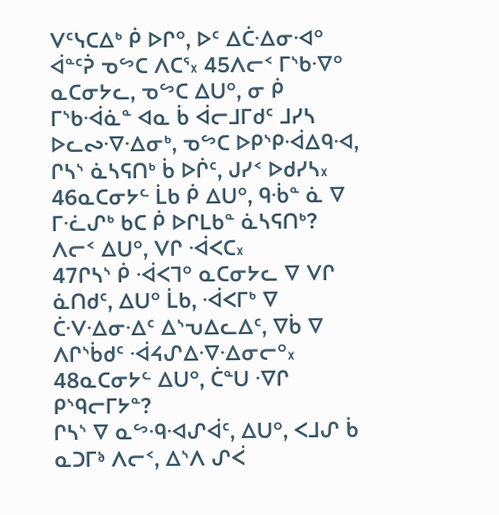ᐯᑦᓭᑕᐃᒃ ᑮ ᐅᒋᐤ, ᐅᑦ ᐃᑖᐎᓂᐗᐤ ᐋᓐᑦᕉ ᓀᔥᑕ ᐱᑕᕐ᙮ 45ᐱᓕᑉ ᒥᔅᑲᐌᐤ ᓇᑕᓂᔭᓚ, ᓀᔥᑕ ᐃᑌᐤ, ᓂ ᑮ ᒥᔅᑲᐙᓈᓐ ᐊᓇ ᑳ ᐋᓕᒧᒥᑯᑦ ᒧᓯᓴ ᐅᓚᔓᐌᐎᓂᒃ, ᓀᔥᑕ ᐅᑭᔅᑭᐙᐃᑫᐗ, ᒋᓴᔅ ᓈᓴᕋᑎᒃ ᑳ ᐅᒌᑦ, ᒍᓯᑉ ᐅᑯᓯᓴ᙮
46ᓇᑕᓂᔭᓪ ᒫᑲ ᑮ ᐃᑌᐤ, ᑫᒀᓐ ᓈ ᐁ ᒥᓨᔑᒃ ᑲᑕ ᑮ ᐅᒋᒪᑲᓐ ᓈᓴᕋᑎᒃ?
ᐱᓕᑉ ᐃᑌᐤ, ᐯᒋ ᐙᐸᑕ᙮
47ᒋᓴᔅ ᑮ ᐙᐸᒣᐤ ᓇᑕᓂᔭᓚ ᐁ ᐯᒋ ᓈᑎᑯᑦ, ᐃᑌᐤ ᒫᑲ, ᐙᐸᒥᒃ ᐁ ᑖᐺᐎᓂᐎᑦ ᐃᔅᕃᐃᓚᐃᑦ, ᐁᑳ ᐁ ᐱᒋᔅᑳᑯᑦ ᐙᔦᔑᐃᐌᐎᓂᓕᐤ᙮
48ᓇᑕᓂᔭᓪ ᐃᑌᐤ, ᑖᓐᑌ ᐌᒋ ᑭᔅᑫᓕᒥᔭᓐ?
ᒋᓴᔅ ᐁ ᓇᔥᑴᐗᔑᐋᑦ, ᐃᑌᐤ, ᐸᒧᔑ ᑳ ᓇᑐᒥᔉ ᐱᓕᑉ, ᐃᔅᐱ ᔑᐹ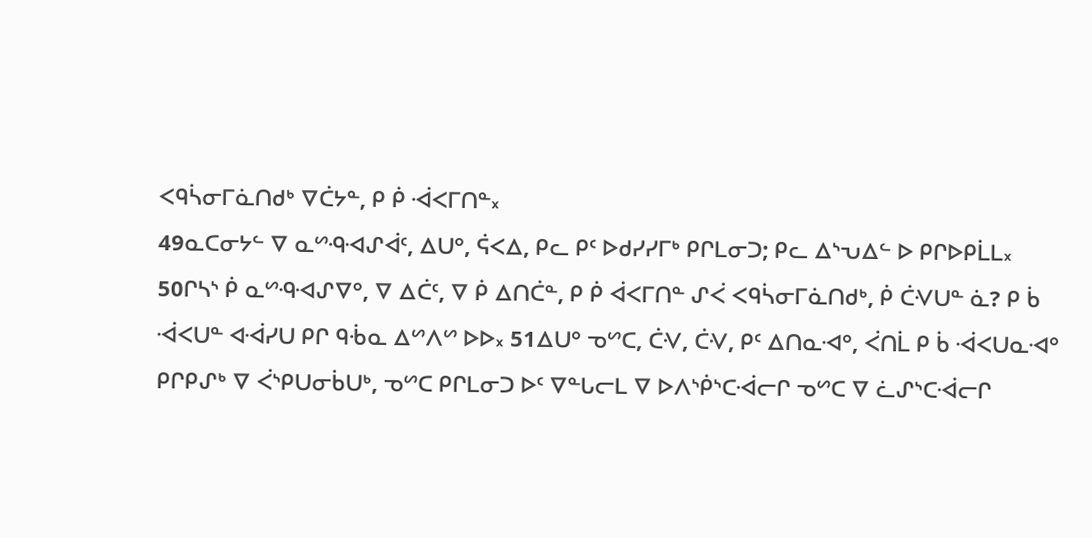ᐸᑫᓵᓂᒥᓈᑎᑯᒃ ᐁᑖᔭᓐ, ᑭ ᑮ ᐙᐸᒥᑎᓐ᙮
49ᓇᑕᓂᔭᓪ ᐁ ᓇᔥᑴᐗᔑᐋᑦ, ᐃᑌᐤ, ᕌᐸᐃ, ᑭᓚ ᑭᑦ ᐅᑯᓯᓯᒥᒃ ᑭᒋᒪᓂᑐ; ᑭᓚ ᐃᔅᕃᐃᓪ ᐅ ᑭᒋᐅᑭᒫᒪ᙮
50ᒋᓴᔅ ᑮ ᓇᔥᑴᐗᔑᐁᐤ, ᐁ ᐃᑖᑦ, ᐁ ᑮ ᐃᑎᑖᓐ, ᑭ ᑮ ᐋᐸᒥᑎᓐ ᔑᐹ ᐸᑫᓵᓂᒥᓈᑎᑯᒃ, ᑮ ᑖᐺᑌᓐ ᓈ? ᑭ ᑳ ᐙᐸᑌᓐ ᐊᐙᓯᑌ ᑭᒋ ᑫᒀᓇ ᐃᔥᐱᔥ ᐅᐅ᙮ 51ᐃᑌᐤ ᓀᔥᑕ, ᑖᐺ, ᑖᐺ, ᑭᑦ ᐃᑎᓇᐗᐤ, ᐹᑎᒫ ᑭ ᑳ ᐙᐸᑌᓇᐗᐤ ᑭᒋᑭᔑᒃ ᐁ ᐹᔅᑭᑌᓂᑳᑌᒃ, ᓀᔥᑕ ᑭᒋᒪᓂᑐ ᐅᑦ ᐁᓐᒐᓕᒪ ᐁ ᐅᐱᔅᑮᔅᑕᐙᓕᒋ ᓀᔥᑕ ᐁ ᓛᔑᔅᑕᐙᓕᒋ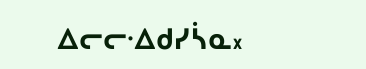ᐃᓕᓕᐎᑯᓯᓵᓇ᙮